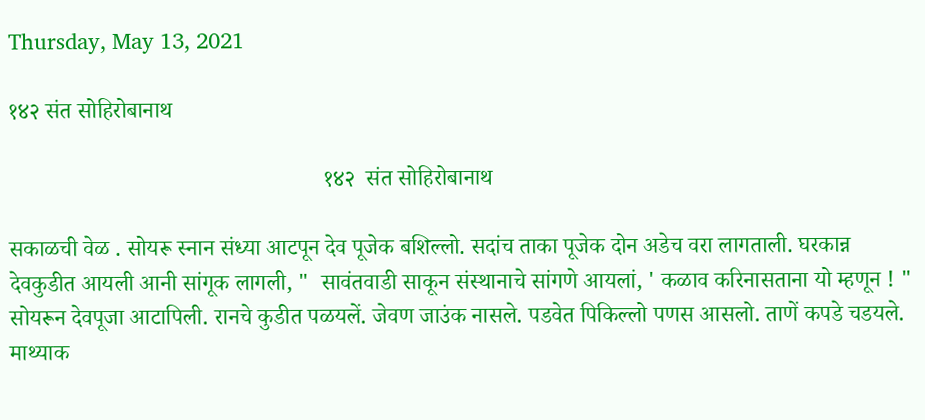Thursday, May 13, 2021

१४२ संत सोहिरोबानाथ

                                                       १४२  संत सोहिरोबानाथ

सकाळची वेळ . सोयरू स्नान संध्या आटपून देव पूजेक बशिल्लो. सदांच ताका पूजेक दोन अडेच वरा लागताली. घरकान्न देवकुडीत आयली आनी सांगूक लागली, "  सावंतवाडी साकून संस्थानाचे सांगणे आयलां, ' कळाव करिनासताना यो म्हणून ! "
सोयरून देवपूजा आटापिली. रानचे कुडीत पळयलें. जेवण जाउंक नासले. पडवेत पिकिल्लो पणस आसलो. ताणें कपडे चडयले. माथ्याक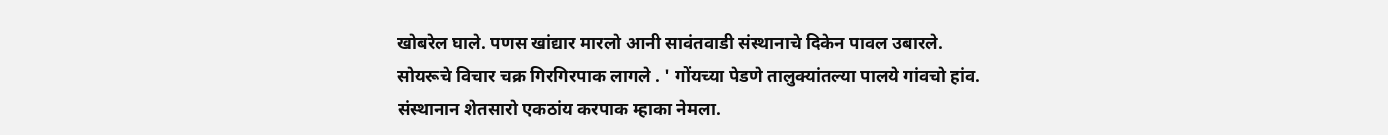खोबरेल घाले. पणस खांद्यार मारलो आनी सावंतवाडी संस्थानाचे दिकेन पावल उबारले.
सोयरूचे विचार चक्र गिरगिरपाक लागले . ' गोंयच्या पेडणे तालुक्यांतल्या पालये गांवचो हांव.  संस्थानान शेतसारो एकठांय करपाक म्हाका नेमला.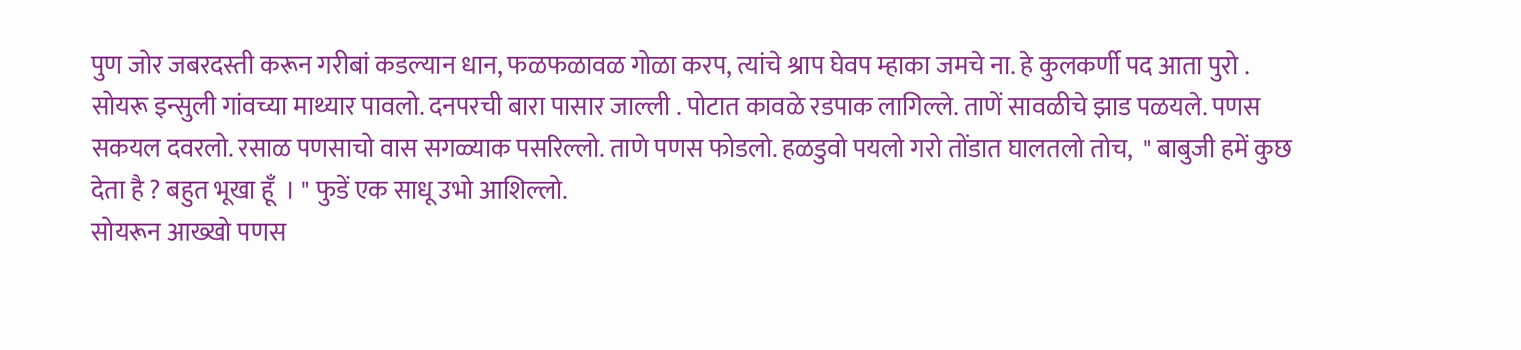पुण जोर जबरदस्ती करून गरीबां कडल्यान धान, फळफळावळ गोळा करप, त्यांचे श्राप घेवप म्हाका जमचे ना. हे कुलकर्णी पद आता पुरो .
सोयरू इन्सुली गांवच्या माथ्यार पावलो. दनपरची बारा पासार जाल्ली . पोटात कावळे रडपाक लागिल्ले. ताणें सावळीचे झाड पळयले. पणस  सकयल दवरलो. रसाळ पणसाचो वास सगळ्याक पसरिल्लो. ताणे पणस फोडलो. हळडुवो पयलो गरो तोंडात घालतलो तोच,  " बाबुजी हमें कुछ देता है ? बहुत भूखा हूँ  । " फुडें एक साधू उभो आशिल्लो.
सोयरून आख्खो पणस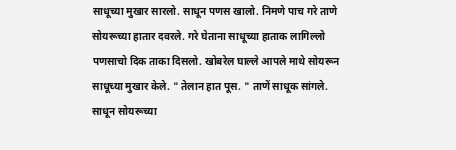साधूच्या मुखार सारलो. साधून पणस खालो. निमणे पाच गरे ताणे सोयरूच्या हातार दवरले. गरे घेताना साधूच्या हाताक लागिल्लो पणसाचो दिक ताका दिसलो. खोबरेल घाल्ले आपले माथे सोयरून साधूच्या मुखार केले. " तेलान हात पूस. " ताणें साधूक सांगले.
साधून सोयरूच्या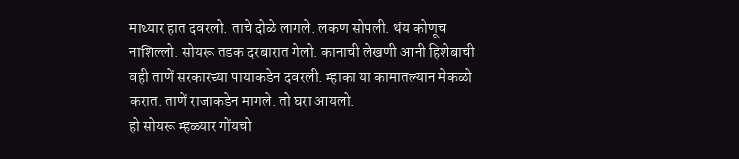माथ्यार हात दवरलो. ताचे दोळे लागले. लकण सोपली. थंय कोणूच नाशिल्लो. सोयरू तडक दरबारात गेलो. कानाची लेखणी आनी हिशेबाची वही ताणें सरकारच्या पायाकडेन दवरली. म्हाका या कामातल्यान मेकळो करात. ताणें राजाकडेन मागले. तो घरा आयलो.
हो सोयरू म्हळ्यार गोंयचो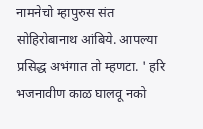नामनेचो म्हापुरुस संत सोहिरोबानाथ आंबिये. आपल्या प्रसिद्ध अभंगात तो म्हणटा. ' हरि भजनावीण काळ घालवू नको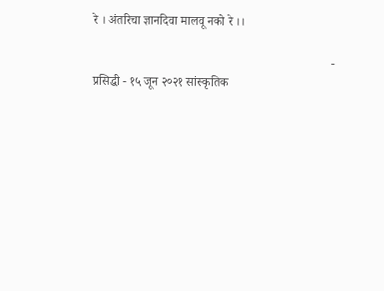रे । अंतरिचा ज्ञानदिवा मालवू नको रे ।।

                                                                            - प्रसिद्धी - १५ जून २०२१ सांस्कृतिक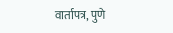वार्तापत्र, पुणे